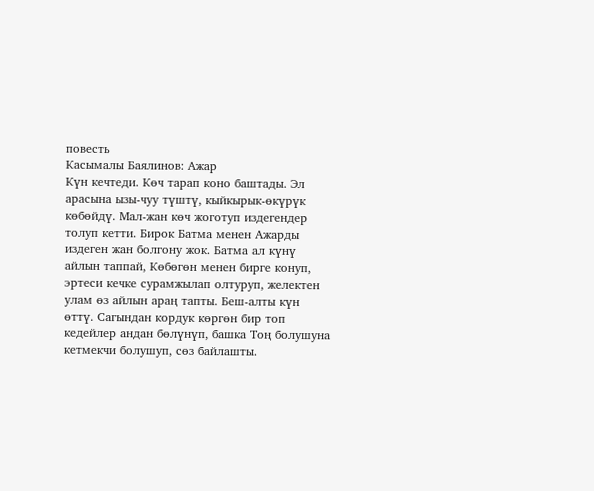повесть
Касымалы Баялинов: Ажар
Күн кечтеди. Көч тарап коно баштады. Эл арасына ызы-чуу түштү, кыйкырык-өкүрүк көбөйдү. Мал-жан көч жоготуп издегендер толуп кетти. Бирок Батма менен Ажарды издеген жан болгону жок. Батма ал күнү айлын таппай, Көбөгөн менен бирге конуп, эртеси кечке сурамжылап олтуруп, желектен улам өз айлын араң тапты. Беш-алты күн өттү. Сагындан кордук көргөн бир топ кедейлер андан бөлүнүп, башка Тоң болушуна кетмекчи болушуп, сөз байлашты.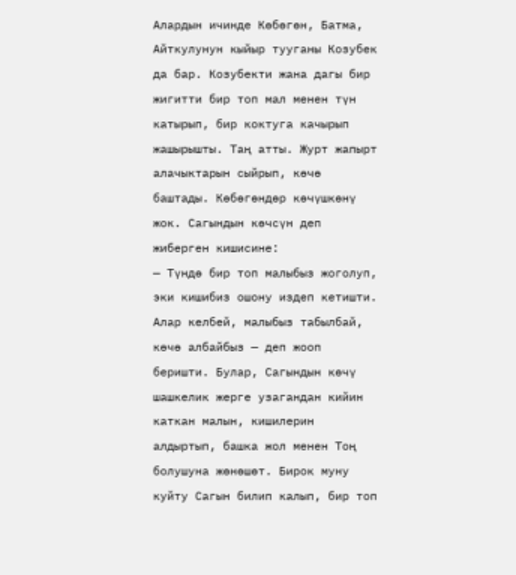Алардын ичинде Көбөгөн, Батма, Айткулунун кыйыр тууганы Козубек да бар. Козубекти жана дагы бир жигитти бир топ мал менен түн катырып, бир коктуга качырып жашырышты. Таң атты. Журт жапырт алачыктарын сыйрып, көчө баштады. Көбөгөндөр көчүшкөнү жок. Сагындын көчсүн деп жиберген кишисине:
— Түндө бир топ малыбыз жоголуп, эки кишибиз ошону издеп кетишти. Алар келбей, малыбыз табылбай, көчө албайбыз — деп жооп беришти. Булар, Сагындын көчү шашкелик жерге узагандан кийин каткан малын, кишилерин алдыртып, башка жол менен Тоң болушуна жөнөшөт. Бирок муну куйту Сагын билип калып, бир топ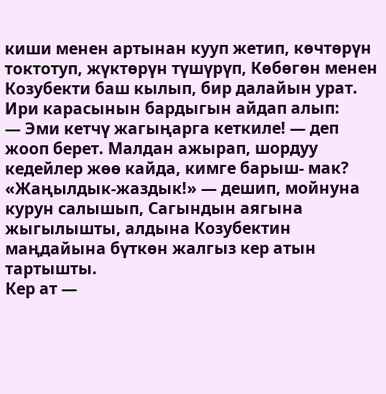киши менен артынан кууп жетип, көчтөрүн токтотуп, жүктөрүн түшүрүп, Көбөгөн менен Козубекти баш кылып, бир далайын урат. Ири карасынын бардыгын айдап алып:
— Эми кетчү жагыңарга кеткиле! — деп жооп берет. Малдан ажырап, шордуу кедейлер жөө кайда, кимге барыш- мак? «Жаңылдык-жаздык!» — дешип, мойнуна курун салышып, Сагындын аягына жыгылышты, алдына Козубектин маңдайына бүткөн жалгыз кер атын тартышты.
Кер ат —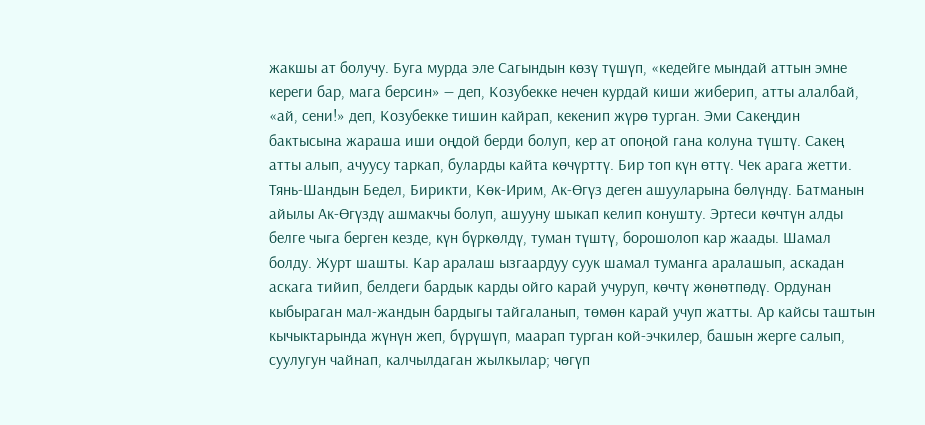жакшы ат болучу. Буга мурда эле Сагындын көзү түшүп, «кедейге мындай аттын эмне кереги бар, мага берсин» — деп, Козубекке нечен курдай киши жиберип, атты алалбай, «ай, сени!» деп, Козубекке тишин кайрап, кекенип жүрө турган. Эми Сакеңдин бактысына жараша иши оңдой берди болуп, кер ат опоңой гана колуна түштү. Сакең атты алып, ачуусу таркап, буларды кайта көчүрттү. Бир топ күн өттү. Чек арага жетти. Тянь-Шандын Бедел, Бирикти, Көк-Ирим, Ак-Өгүз деген ашууларына бөлүндү. Батманын айылы Ак-Өгүздү ашмакчы болуп, ашууну шыкап келип конушту. Эртеси көчтүн алды белге чыга берген кезде, күн бүркөлдү, туман түштү, борошолоп кар жаады. Шамал болду. Журт шашты. Кар аралаш ызгаардуу суук шамал туманга аралашып, аскадан аскага тийип, белдеги бардык карды ойго карай учуруп, көчтү жөнөтпөдү. Ордунан кыбыраган мал-жандын бардыгы тайгаланып, төмөн карай учуп жатты. Ар кайсы таштын кычыктарында жүнүн жеп, бүрүшүп, маарап турган кой-эчкилер, башын жерге салып, суулугун чайнап, калчылдаган жылкылар; чөгүп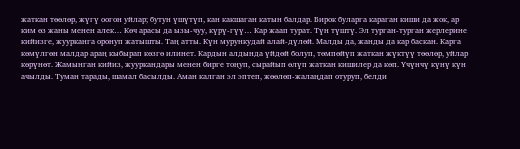жаткан төөлөр, жүгү оогон уйлар; бутун үшүтүп, кан какшаган катын балдар. Бирок буларга караган киши да жок, ар ким өз жаны менен алек… Көч арасы да ызы-чуу, күрү-гүү… Кар жаап турат. Түн түштү. Эл турган-турган жерлерине кийизге, жуурканга оронуп жатышты. Таң атты. Күн мурункудай алай-дүлөй. Малды да, жанды да кар баскан. Карга көмүлгөн малдар араң кыбырап көзгө илинет. Кардын алдында үйдөй болуп, төмпөйүп жаткан жүктүү төөлөр, уйлар көрүнөт. Жамынган кийиз, жууркандары менен бирге тоңуп, сырайып өлүп жаткан кишилер да көп. Үчүнчү күнү күн ачылды. Туман тарады, шамал басылды. Аман калган эл эптеп, жөөлөп-жалаңдап отуруп, белди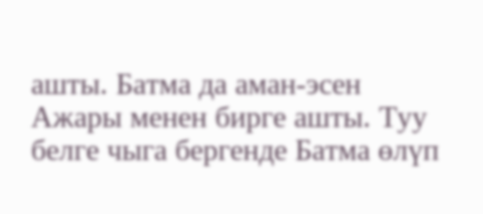ашты. Батма да аман-эсен Ажары менен бирге ашты. Туу белге чыга бергенде Батма өлүп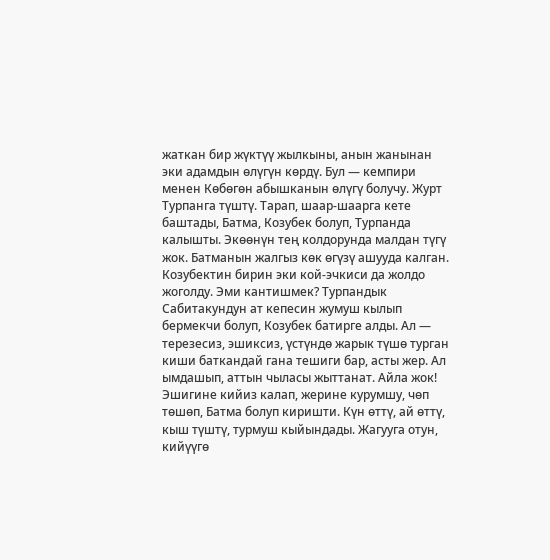жаткан бир жүктүү жылкыны, анын жанынан эки адамдын өлүгүн көрдү. Бул — кемпири менен Көбөгөн абышканын өлүгү болучу. Журт Турпанга түштү. Тарап, шаар-шаарга кете баштады, Батма, Козубек болуп, Турпанда калышты. Экөөнүн тең колдорунда малдан түгү жок. Батманын жалгыз көк өгүзү ашууда калган. Козубектин бирин эки кой-эчкиси да жолдо жоголду. Эми кантишмек? Турпандык Сабитакундун ат кепесин жумуш кылып бермекчи болуп, Козубек батирге алды. Ал — терезесиз, эшиксиз, үстүндө жарык түшө турган киши баткандай гана тешиги бар, асты жер. Ал ымдашып, аттын чыласы жыттанат. Айла жок! Эшигине кийиз калап, жерине курумшу, чөп төшөп, Батма болуп киришти. Күн өттү, ай өттү, кыш түштү, турмуш кыйындады. Жагууга отун, кийүүгө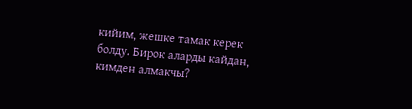кийим, жешке тамак керек болду. Бирок аларды кайдан, кимден алмакчы?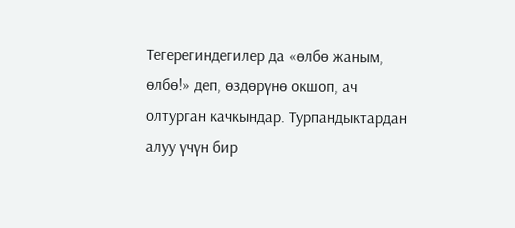Тегерегиндегилер да «өлбө жаным, өлбө!» деп, өздөрүнө окшоп, ач олтурган качкындар. Турпандыктардан алуу үчүн бир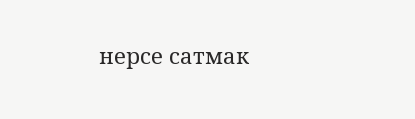нерсе сатмак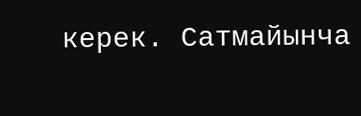керек. Сатмайынча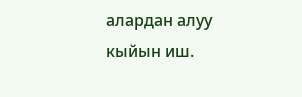алардан алуу кыйын иш.